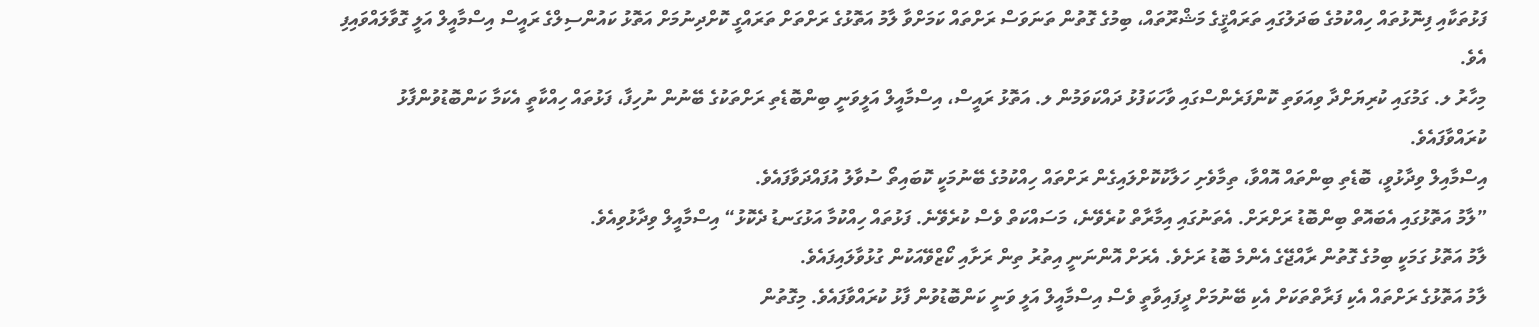ފަޅުތަކާއި ފިނޮޅުތައް ހިއްކުމުގެ ބަދަލުގައި ތަރައްޤީގެ މަޝްރޫތައް، ބިމުގެ ގޮތުން ތަނަވަސް ރަށްތައް ކަމަށްވާ ލާމު އަތޮޅުގެ ރަށްތަށް ތަރައްގީ ކޮށްދިނުމަށް އަތޮޅު ކައުންސިލްގެ ރައީސް އިސްމާއީލް އަލީ ގޮވާލައްވައިފި އެވެ.
މިހާރު ލ. ގަމުގައި ކުރިޔަށްދާ ވިއަވަތި ކޮންފަރެންސްގައި ވާހަކަފުޅު ދައްކަވަމުން ލ. އަތޮޅު ރައީސް، އިސްމާއީލް އަލީވަނީ ބިންބޮޑެތި ރަށްތަކުގެ ބޭނުން ނުހިފާ، ފަޅުތައް ހިއްކާތީ އެކަމާ ކަންބޮޑުވުންފާޅު ކުރައްވާފައެވެ.
އިސްމާއިލް ވިދާޅުވީ، ބޮޑެތި ބިންތައް އޮއްވާ، ތިމާވެށި ހަލާކުކޮށްލައިގެން ރަށްތައް ހިއްކުމުގެ ބޭނުމަކީ ކޮބައިތޯ ސުވާލު އުފައްދަވާފައެވެ.
”ލާމު އަތޮޅުގައި އެބައޮތް ބިންބޮޑު ރަށްރަށް. އެތަނުގައި އިމާރާތް ކުރެވޭނެ، މަސައްކަތް ވެސް ކުރެވޭނެ. ފަޅުތައް ހިއްކުމާ އަޅުގަނޑު ދެކޮޅު“ އިސްމާއީލް ވިދާޅުވިއެވެ.
ލާމު އަތޮޅު ގަމަކީ ބިމުގެ ގޮތުން ރާއްޖޭގެ އެންމެ ބޮޑު ރަށެވެ. އެރަށް އޮންނަނީ އިތުރު ތިން ރަށާއި ކޯޒްވޭއަކުން ގުޅުވާލައިފައެވެ.
ލާމު އަތޮޅުގެ ރަށްތައް އެކި ފަރާތްތަކަށް އެކި ބޭނުމަށް ދީފައިވާތީ ވެސް އިސްމާއީލް އަލީ ވަނީ ކަންބޮޑުވުން ފާޅު ކުރައްވާފައެވެ. މިގޮތުން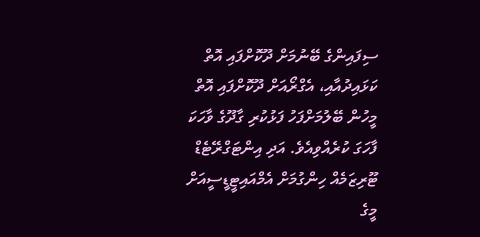ސިފައިންގެ ބޭނުމަށް ދޫކޮށްފައި އޮތް ކަޅައިދުއާއި، އެގްރޯއަށް ދޫކޮށްފައި އޮތް މީހުން ބޭލުމަށްފަހު ފަޅުކުރި ގާދޫގެ ވާހަކަ ފާހަގަ ކުރެއްވިއެވެ. އަދި އިންޓަގްރޭޓެޑް ޓޫރިޒަމެއް ހިންގުމަށް އެމްއައިޓީޑީސީއަށް މީގެ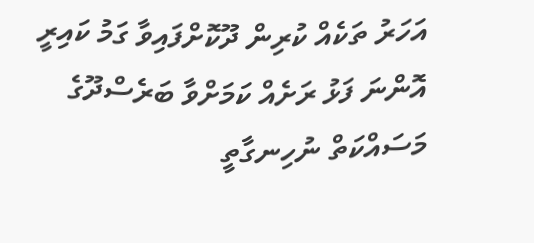އަހަރު ތަކެއް ކުރިން ދޫކޮށްފައިވާ ގަމު ކައިރީ އޮންނަ ފަޅު ރަށެއް ކަމަށްވާ ބަރެސްދޫގެ މަސައްކަތް ނުހިނގާތީ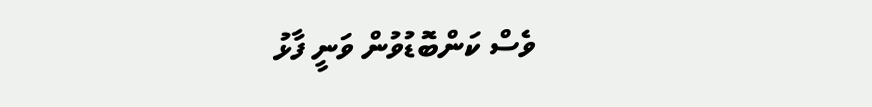ވެސް ކަންބޮޑުވުން ވަނީ ފާޅު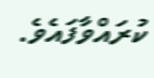ކުރައްވާފައެވެ.